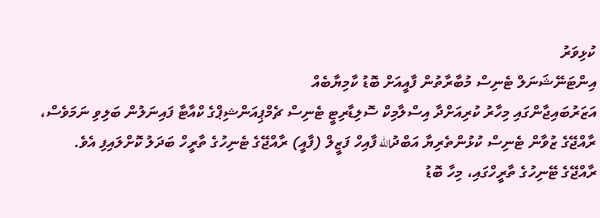ކުޅިވަރު
އިންޓަނޭޝަނަލް ޓެނިސް މުބާރާތުން ފާއީއަށް ބޮޑު ކާމިޔާބެއް
އަޒަރުބައިޖާންގައި މިހާރު ކުރިއަށްދާ އިސްލާމިކް ސޮލިޑާރިޓީ ޓެނިސް ޗެމްޕިއަންޝިޕްގެ ކްއާޓާ ފައިނަލުން ބަލިވި ނަމަވެސް، ރާއްޖޭގެ ޒުވާން ޓެނިސް ކުޅުންތެރިޔާ އަބްދުالله ފާއިހް ފަޒީލް (ފާއީ) ރާއްޖޭގެ ޓެނިހުގެ ތާރީހް ބަދަލު ކޮށްލައިފި އެވެ.
ރާއްޖޭގެ ޓޭނިހުގެ ތާރީހްގައި، މިހާ ބޮޑު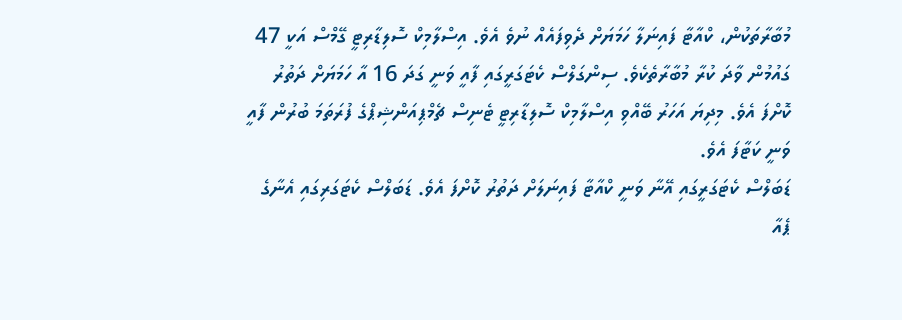މުބާރާތަކުން، ކްއާޓާ ފައިނަލާ ހަމަޔަށް ދެވިފައެއް ނުވެ އެވެ. އިސްލާމިކް ސޮލިޑާރިޓީ ގޭމްސް އަކީ 47 ގައުމުން ވާދަ ކުރާ މުބާރާތެކެވެ. ސިންގަލްސް ކެޓަގަރީގައި ފާއީ ވަނީ ގަދަ 16 އާ ހަމަޔަށް ދަތުރު ކޮށްފަ އެވެ. މިދިޔަ އަހަރު ބޭއްވި އިސްލާމިކް ސޮލިޑާރިޓީ ޓެނިސް ޗެމްޕިއަންޝިޕްގެ ފުރަތަމަ ބުރުން ފާއީ ވަނީ ކަޓާފަ އެވެ.
ޑަބަލްސް ކެޓަގަރީގައި އޭނާ ވަނީ ކްއާޓާ ފައިނަލަށް ދަތުރު ކޮށްފަ އެވެ. ޑަބަލްސް ކެޓަގަރިގައި އެނާގެ ޕެއާ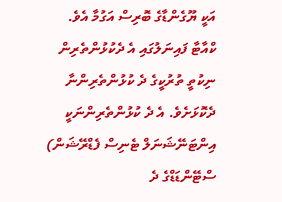އަކީ ޔޫގެންޑާގެ ބޮރިސް އަގުމާ އެވެ. ކްއާޓާ ފައިނަލުގައި އެ ދެކުޅުންތެރިން ނިކުތީ ތުރުކީގެ ދެ ކުޅުންތެރިންނާ ދެކޮޅަށެވެ. އެ ދެ ކުޅުންތެރިންނަކީ އިންޓަނޭޝަނަލް ޓެނިސް ފެޑްރޭޝަން) ސްޓޭންޑަޑްގެ ދެ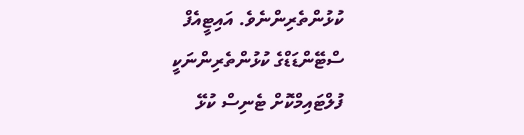ކުޅުންތެރިންނެވެ. އައިޓީއެފް ސްޓޭންޑަޑްގެ ކުޅުންތެރިންނަކީ ފުލްޓައިމްކޮށް ޓެނިސް ކުޅޭ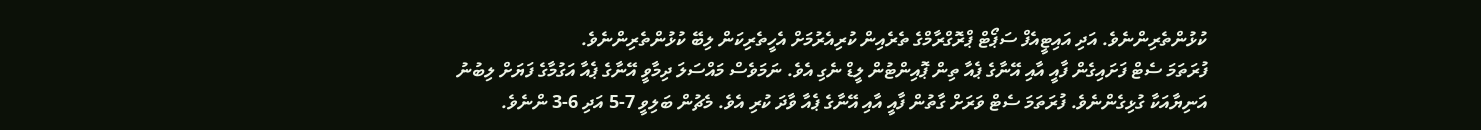ކުޅުންތެރިންނެވެ. އަދި އައިޓީއެފް ސަޕޯޓް ޕްރޮގްރާމްގެ ތެރެއިން ކުރިއެރުމަށް އެހީތެރިކަން ލިބޭ ކުޅުންތެރިންނެވެ.
ފުރަތަމަ ސެޓް ފަށައިގެން ފާއީ އާއި އޭނާގެ ޕެއާ ތިން ޕޮއިންޓުން ލީޑް ނެގި އެވެ. ނަމަވެސް މައްސަލަ ދިމާވީ އޭނާގެ ޕެއާ އަގުމާގެ ފަޔަށް ލިބުނު އަނިޔާއަކާ ގުޅިގެންނެވެ. ފުރަތަމަ ސެޓް ވަރަށް ގާތުން ފާއީ އާއި އޭނާގެ ޕެއާ ވާދަ ކުރި އެވެ. މެޗުން ބަލިވީ 7-5 އަދި 6-3 ންނެވެ.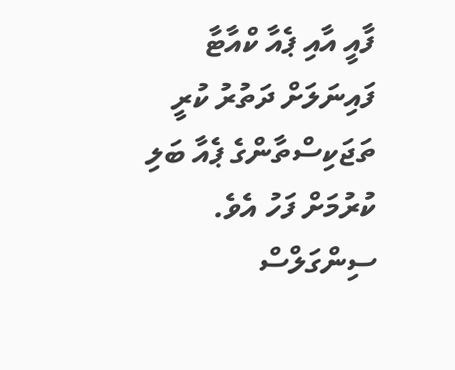ފާއީ އާއި ޕެއާ ކްއާޓާ ފައިނަލަށް ދަތުރު ކުރީ ތަޖަކިސްތާންގެ ޕެއާ ބަލި ކުރުމަށް ފަހު އެވެ.
ސިންގަލްސް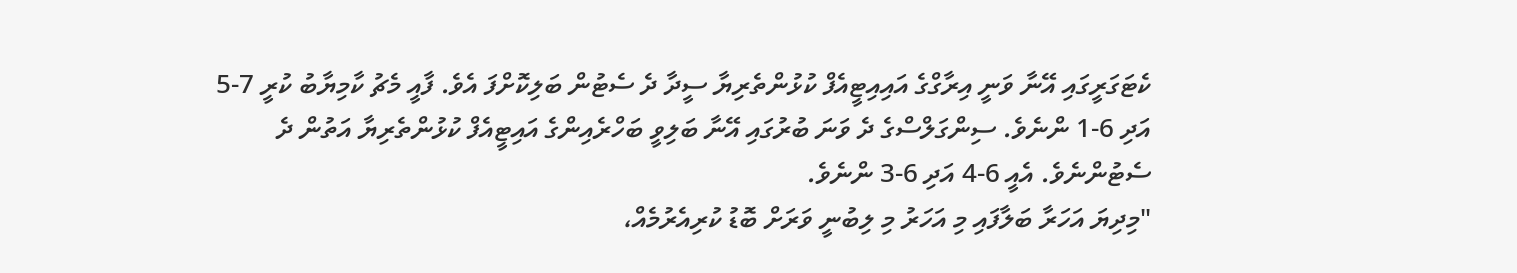ކެޓަގަރީގައި އޭނާ ވަނީ އިރާގްގެ އައިއިޓީއެފް ކުޅުންތެރިޔާ ސީދާ ދެ ސެޓުން ބަލިކޮށްފަ އެވެ. ފާއީ މެޗު ކާމިޔާބު ކުރީ 7-5 އަދި 6-1 ންނެވެ. ސިންގަލްސްގެ ދެ ވަނަ ބުރުގައި އޭނާ ބަލިވީ ބަހްރެއިންގެ އައިޓީއެފް ކުޅުންތެރިޔާ އަތުން ދެ ސެޓުންނެވެ. އެއީ 6-4 އަދި 6-3 ންނެވެ.
"މިދިޔަ އަހަރާ ބަލާފައި މި އަހަރު މި ލިބުނީ ވަރަށް ބޮޑު ކުރިއެރުމެއް،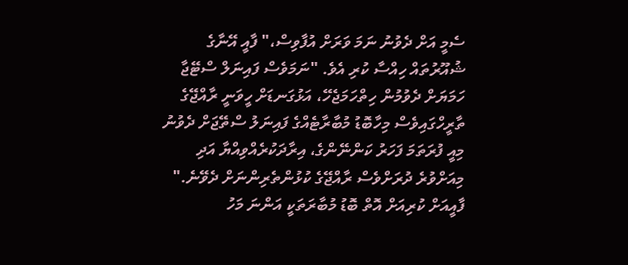ސެމީ އަށް ދެވުނު ނަމަ ވަރަށް އުފާވިސް،" ފާއީ އޭނާގެ ޝުއޫރުތައް ހިއްސާ ކުރި އެވެ. "ނަމަވެސް ފައިނަލް ސްޓޭޖާ ހަމަޔަށް ދެވުމުން ހިތްހަމަޖެހޭ، އަޅުގަނޑަށް ހީވަނީ ރާއްޖޭގެ ތާރީހްގައިވެސް މިހާބޮޑު މުބާރާޓެއްގެ ފައިނަލު ސްތޭޖަށް ދެވުނު މިއީ ފުރަތަމަ ފަހަރު ކަންނޭންގެ، އިރާދަކުރެއްވިއްޔާ އަދި މިއަށްވުރެ ދުރަށްވެސް ރާއްޖޭގެ ކުޅުންތެރިންނަށް ދެވޭނެ."
ފާއީއަށް ކުރިއަށް އޮތް ބޮޑު މުބާރަތަކީ އަންނަ މަހު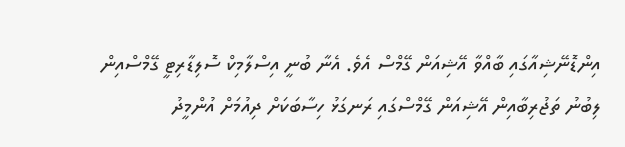އިންޑޮނޭޝިއާގައި ބާއްވާ އޭޝިއަން ގޭމްސް އެވެ. އެނާ ބުނީ އިސްލާމިކް ސޮލިޑާރިޓީ ގޭމްސްއިން ލިބުނު ތަޖުރިބާއިން އޭޝިއަން ގޭމްސްގައި ރަނގަޅު ހިސާބަކަށް ދިއުމަށް އުންމީދު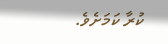ކުރާ ކަމަށެވެ.